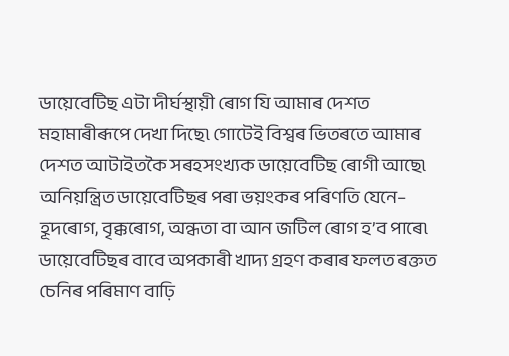ডায়েবেটিছ এটা দীর্ঘস্থায়ী ৰোগ যি আমাৰ দেশত মহামাৰীৰূপে দেখা দিছে৷ গোটেই বিশ্বৰ ভিতৰতে আমাৰ দেশত আটাইতকৈ সৰহসংখ্যক ডায়েবেটিছ ৰোগী আছে৷ অনিয়ন্ত্রিত ডায়েবেটিছৰ পৰা ভয়ংকৰ পৰিণতি যেনে– হূদৰোগ, বৃক্কৰোগ, অন্ধতা বা আন জটিল ৰোগ হ’ব পাৰে৷
ডায়েবেটিছৰ বাবে অপকাৰী খাদ্য গ্রহণ কৰাৰ ফলত ৰক্তত চেনিৰ পৰিমাণ বাঢ়ি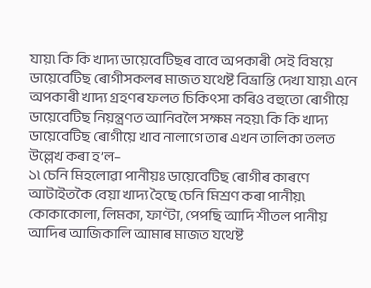যায়৷ কি কি খাদ্য ডায়েবেটিছৰ বাবে অপকাৰী সেই বিষয়ে ডায়েবেটিছ ৰোগীসকলৰ মাজত যথেষ্ট বিভ্রান্তি দেখা যায়৷ এনে অপকাৰী খাদ্য গ্রহণৰ ফলত চিকিৎসা কৰিও বহুতো ৰোগীয়ে ডায়েবেটিছ নিয়ন্ত্রণত আনিবলৈ সক্ষম নহয়৷ কি কি খাদ্য ডায়েবেটিছ ৰোগীয়ে খাব নালাগে তাৰ এখন তালিকা তলত উল্লেখ কৰা হ’ল–
১৷ চেনি মিহলোৱা পানীয়ঃ ডায়েবেটিছ ৰোগীৰ কাৰণে আটাইতকৈ বেয়া খাদ্য হৈছে চেনি মিশ্রণ কৰা পানীয়৷ কোকাকোলা, লিমকা, ফাণ্টা, পেপছি আদি শীতল পানীয় আদিৰ আজিকালি আমাৰ মাজত যথেষ্ট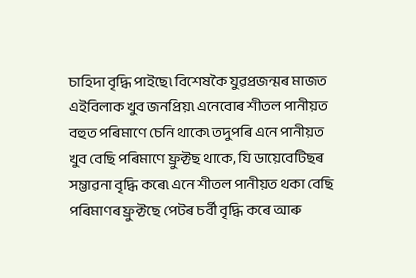চাহিদা বৃদ্ধি পাইছে৷ বিশেষকৈ যুৱপ্রজন্মৰ মাজত এইবিলাক খুব জনপ্রিয়৷ এনেবোৰ শীতল পানীয়ত বহুত পৰিমাণে চেনি থাকে৷ তদুপৰি এনে পানীয়ত খুব বেছি পৰিমাণে ফ্রুক্টছ থাকে, যি ডায়েবেটিছৰ সম্ভাৱনা বৃদ্ধি কৰে৷ এনে শীতল পানীয়ত থকা বেছি পৰিমাণৰ ফ্রুক্টছে পেটৰ চর্বী বৃদ্ধি কৰে আৰু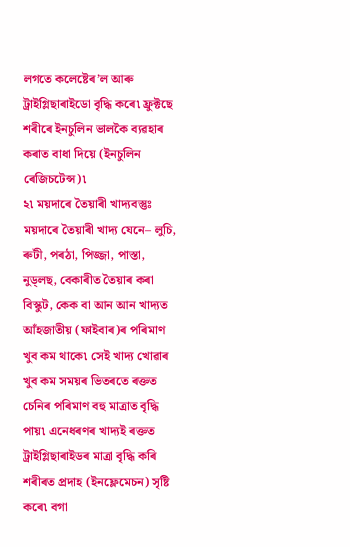লগতে কলেষ্টেৰ’ল আৰু ট্রাইগ্লিছাৰাইডো বৃদ্ধি কৰে৷ ফ্রুক্টছে শৰীৰে ইনচুলিন ভালকৈ ব্যৱহাৰ কৰাত বাধা দিয়ে (ইনচুলিন ৰেজিচটেন্স)৷
২৷ ময়দাৰে তৈয়াৰী খাদ্যবস্তুঃ ময়দাৰে তৈয়াৰী খাদ্য যেনে– লুচি, ৰুটী, পৰঠা, পিজ্জা, পাস্তা, নুড্লছ, বেকাৰীত তৈয়াৰ কৰা বিস্কুট, কেক বা আন আন খাদ্যত আঁহজাতীয় (ফাইবাৰ)ৰ পৰিমাণ খুব কম থাকে৷ সেই খাদ্য খোৱাৰ খুব কম সময়ৰ ভিতৰতে ৰক্তত চেনিৰ পৰিমাণ বহু মাত্রাত বৃদ্ধি পায়৷ এনেধৰণৰ খাদ্যই ৰক্তত ট্রাইগ্লিছাৰাইডৰ মাত্রা বৃদ্ধি কৰি শৰীৰত প্রদাহ (ইনফ্লেমেচন) সৃষ্টি কৰে৷ বগা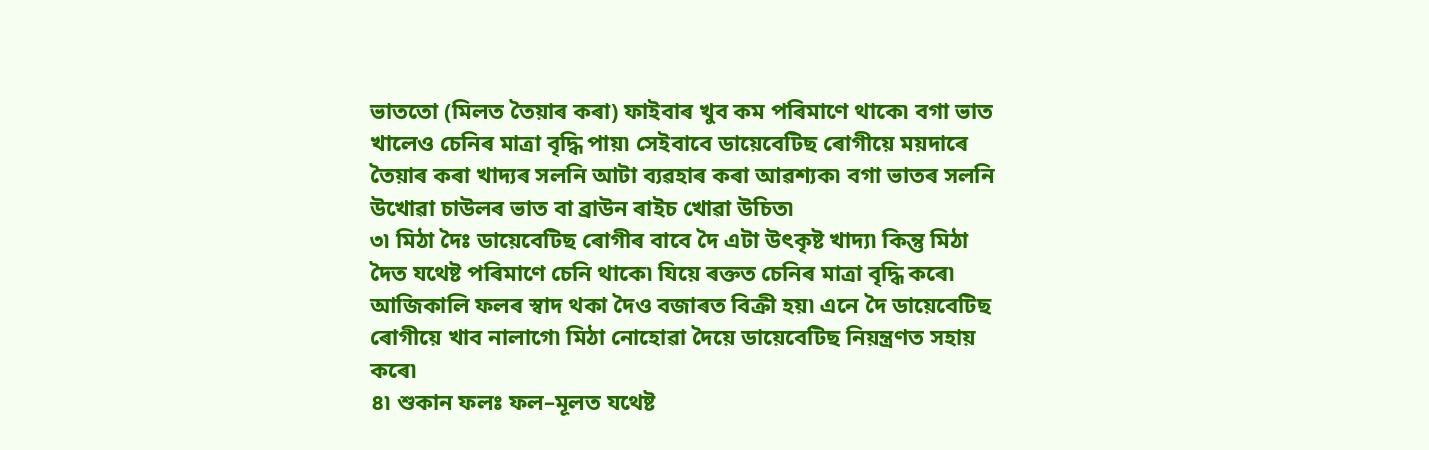ভাততো (মিলত তৈয়াৰ কৰা) ফাইবাৰ খুব কম পৰিমাণে থাকে৷ বগা ভাত খালেও চেনিৰ মাত্রা বৃদ্ধি পায়৷ সেইবাবে ডায়েবেটিছ ৰোগীয়ে ময়দাৰে তৈয়াৰ কৰা খাদ্যৰ সলনি আটা ব্যৱহাৰ কৰা আৱশ্যক৷ বগা ভাতৰ সলনি উখোৱা চাউলৰ ভাত বা ব্রাউন ৰাইচ খোৱা উচিত৷
৩৷ মিঠা দৈঃ ডায়েবেটিছ ৰোগীৰ বাবে দৈ এটা উৎকৃষ্ট খাদ্য৷ কিন্তু মিঠা দৈত যথেষ্ট পৰিমাণে চেনি থাকে৷ যিয়ে ৰক্তত চেনিৰ মাত্রা বৃদ্ধি কৰে৷ আজিকালি ফলৰ স্বাদ থকা দৈও বজাৰত বিক্রী হয়৷ এনে দৈ ডায়েবেটিছ ৰোগীয়ে খাব নালাগে৷ মিঠা নোহোৱা দৈয়ে ডায়েবেটিছ নিয়ন্ত্রণত সহায় কৰে৷
৪৷ শুকান ফলঃ ফল–মূলত যথেষ্ট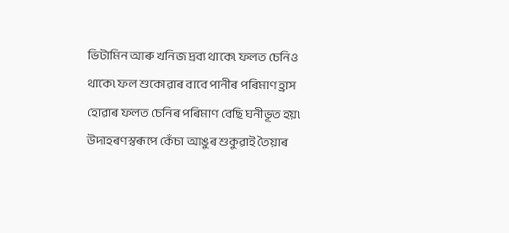ভিটামিন আৰু খনিজ দ্রব্য থাকে৷ ফলত চেনিও থাকে৷ ফল শুকোৱাৰ বাবে পানীৰ পৰিমাণ হ্রাস হোৱাৰ ফলত চেনিৰ পৰিমাণ বেছি ঘনীভূত হয়৷ উদাহৰণস্বৰূপে কেঁচা আঙুৰ শুকুৱাই তৈয়াৰ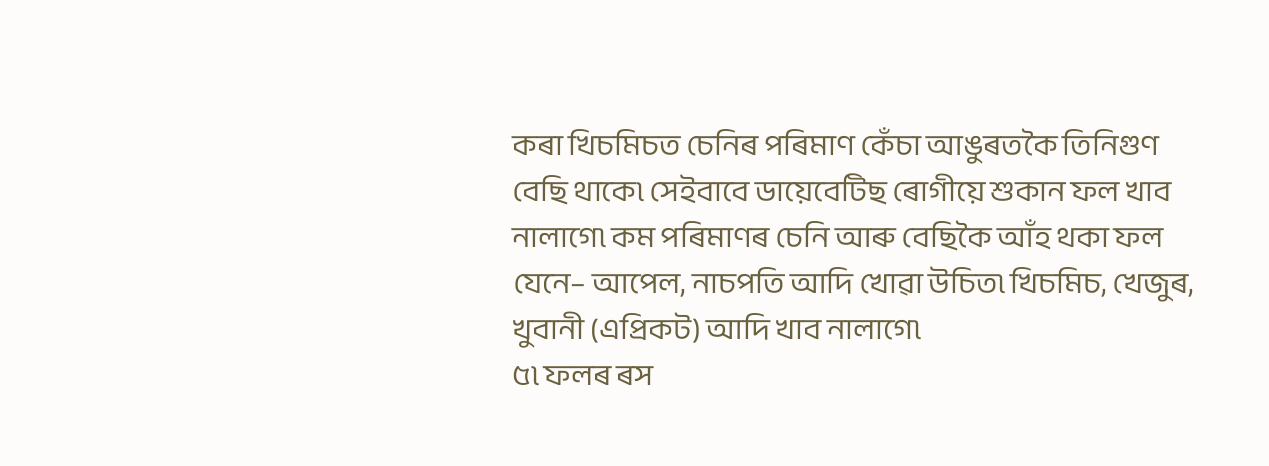কৰা খিচমিচত চেনিৰ পৰিমাণ কেঁচা আঙুৰতকৈ তিনিগুণ বেছি থাকে৷ সেইবাবে ডায়েবেটিছ ৰোগীয়ে শুকান ফল খাব নালাগে৷ কম পৰিমাণৰ চেনি আৰু বেছিকৈ আঁহ থকা ফল যেনে– আপেল, নাচপতি আদি খোৱা উচিত৷ খিচমিচ, খেজুৰ, খুবানী (এপ্রিকট) আদি খাব নালাগে৷
৫৷ ফলৰ ৰস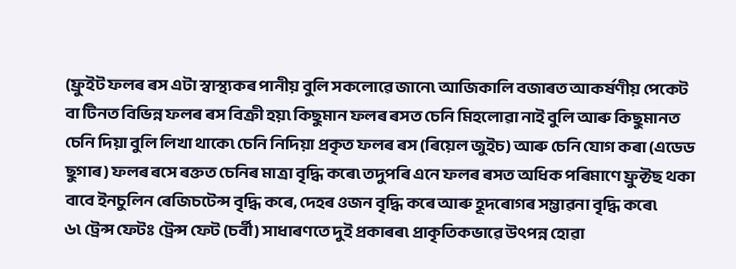(ফ্রুইট ফলৰ ৰস এটা স্বাস্থ্যকৰ পানীয় বুলি সকলোৱে জানে৷ আজিকালি বজাৰত আকর্ষণীয় পেকেট বা টিনত বিভিন্ন ফলৰ ৰস বিক্রী হয়৷ কিছুমান ফলৰ ৰসত চেনি মিহলোৱা নাই বুলি আৰু কিছুমানত চেনি দিয়া বুলি লিখা থাকে৷ চেনি নিদিয়া প্রকৃত ফলৰ ৰস (ৰিয়েল জুইচ) আৰু চেনি যোগ কৰা (এডেড ছুগাৰ) ফলৰ ৰসে ৰক্তত চেনিৰ মাত্রা বৃদ্ধি কৰে৷ তদুপৰি এনে ফলৰ ৰসত অধিক পৰিমাণে ফ্রুক্টছ থকা বাবে ইনচুলিন ৰেজিচটেন্স বৃদ্ধি কৰে, দেহৰ ওজন বৃদ্ধি কৰে আৰু হূদৰোগৰ সম্ভাৱনা বৃদ্ধি কৰে৷
৬৷ ট্রেন্স ফেটঃ ট্রেন্স ফেট (চর্বী) সাধাৰণতে দুই প্রকাৰৰ৷ প্রাকৃতিকভাৱে উৎপন্ন হোৱা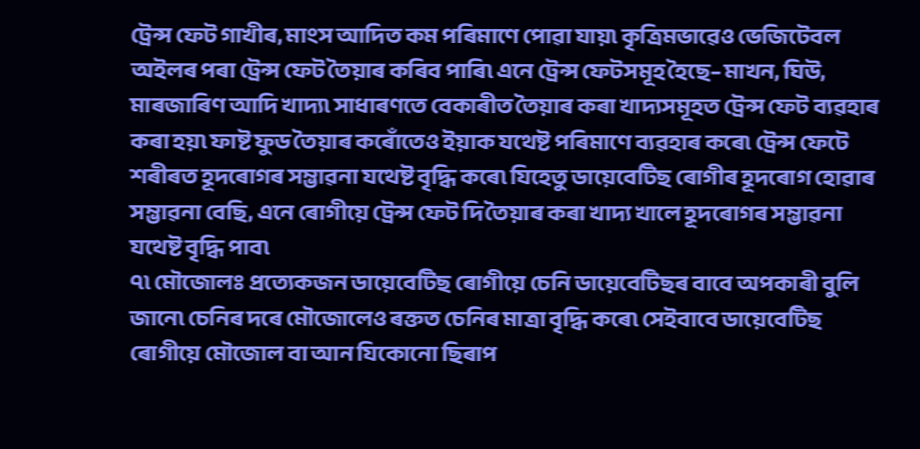ট্রেন্স ফেট গাখীৰ, মাংস আদিত কম পৰিমাণে পোৱা যায়৷ কৃত্রিমভাৱেও ভেজিটেবল অইলৰ পৰা ট্রেন্স ফেট তৈয়াৰ কৰিব পাৰি৷ এনে ট্রেন্স ফেটসমূহ হৈছে– মাখন, ঘিউ, মাৰজাৰিণ আদি খাদ্য৷ সাধাৰণতে বেকাৰীত তৈয়াৰ কৰা খাদ্যসমূহত ট্রেন্স ফেট ব্যৱহাৰ কৰা হয়৷ ফাষ্ট ফুড তৈয়াৰ কৰোঁতেও ইয়াক যথেষ্ট পৰিমাণে ব্যৱহাৰ কৰে৷ ট্রেন্স ফেটে শৰীৰত হূদৰোগৰ সম্ভাৱনা যথেষ্ট বৃদ্ধি কৰে৷ যিহেতু ডায়েবেটিছ ৰোগীৰ হূদৰোগ হোৱাৰ সম্ভাৱনা বেছি, এনে ৰোগীয়ে ট্রেন্স ফেট দি তৈয়াৰ কৰা খাদ্য খালে হূদৰোগৰ সম্ভাৱনা যথেষ্ট বৃদ্ধি পাব৷
৭৷ মৌজোলঃ প্রত্যেকজন ডায়েবেটিছ ৰোগীয়ে চেনি ডায়েবেটিছৰ বাবে অপকাৰী বুলি জানে৷ চেনিৰ দৰে মৌজোলেও ৰক্তত চেনিৰ মাত্রা বৃদ্ধি কৰে৷ সেইবাবে ডায়েবেটিছ ৰোগীয়ে মৌজোল বা আন যিকোনো ছিৰাপ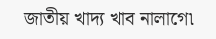জাতীয় খাদ্য খাব নালাগে৷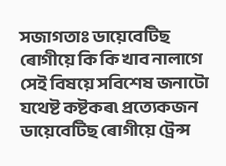সজাগতাঃ ডায়েবেটিছ ৰোগীয়ে কি কি খাব নালাগে সেই বিষয়ে সবিশেষ জনাটো যথেষ্ট কষ্টকৰ৷ প্রত্যেকজন ডায়েবেটিছ ৰোগীয়ে ট্রেন্স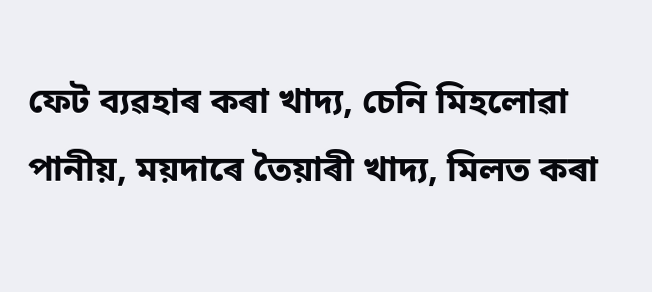ফেট ব্যৱহাৰ কৰা খাদ্য, চেনি মিহলোৱা পানীয়, ময়দাৰে তৈয়াৰী খাদ্য, মিলত কৰা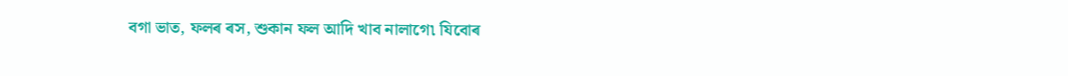বগা ভাত, ফলৰ ৰস, শুকান ফল আদি খাব নালাগে৷ যিবোৰ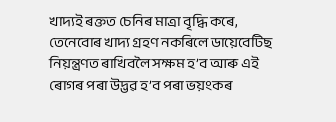খাদ্যই ৰক্তত চেনিৰ মাত্রা বৃদ্ধি কৰে, তেনেবোৰ খাদ্য গ্রহণ নকৰিলে ডায়েবেটিছ নিয়ন্ত্রণত ৰাখিবলৈ সক্ষম হ’ব আৰু এই ৰোগৰ পৰা উদ্ভৱ হ’ব পৰা ভয়ংকৰ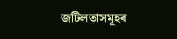জটিলতাসমূহৰ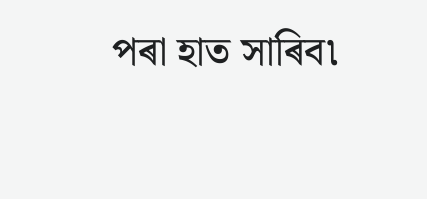পৰা হাত সাৰিব৷